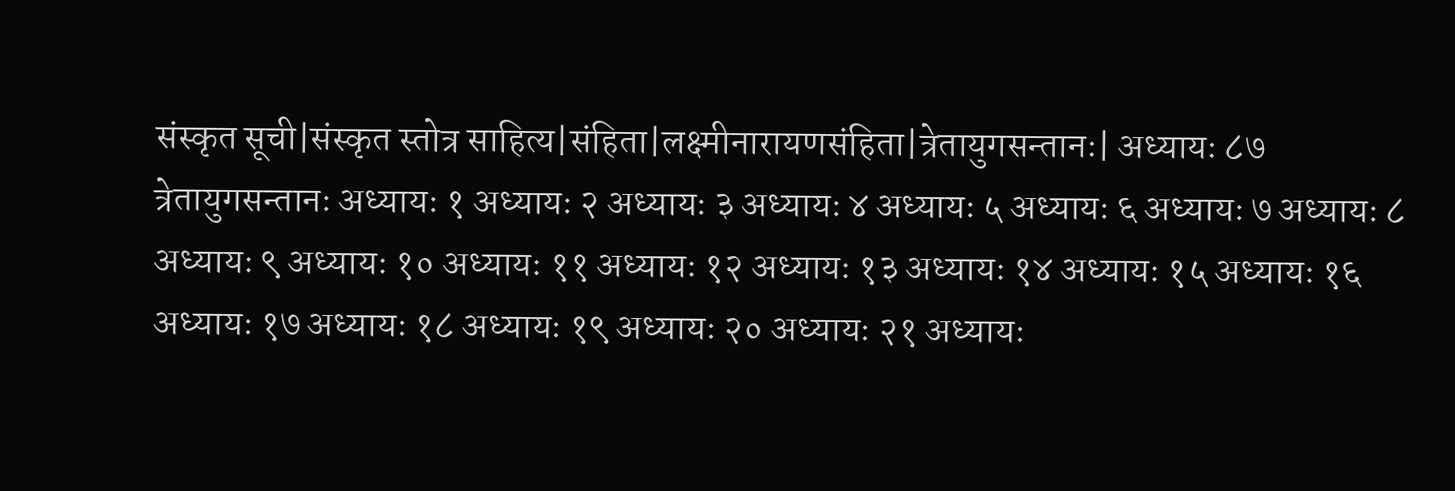संस्कृत सूची|संस्कृत स्तोत्र साहित्य|संहिता|लक्ष्मीनारायणसंहिता|त्रेतायुगसन्तानः| अध्यायः ८७ त्रेतायुगसन्तानः अध्यायः १ अध्यायः २ अध्यायः ३ अध्यायः ४ अध्यायः ५ अध्यायः ६ अध्यायः ७ अध्यायः ८ अध्यायः ९ अध्यायः १० अध्यायः ११ अध्यायः १२ अध्यायः १३ अध्यायः १४ अध्यायः १५ अध्यायः १६ अध्यायः १७ अध्यायः १८ अध्यायः १९ अध्यायः २० अध्यायः २१ अध्यायः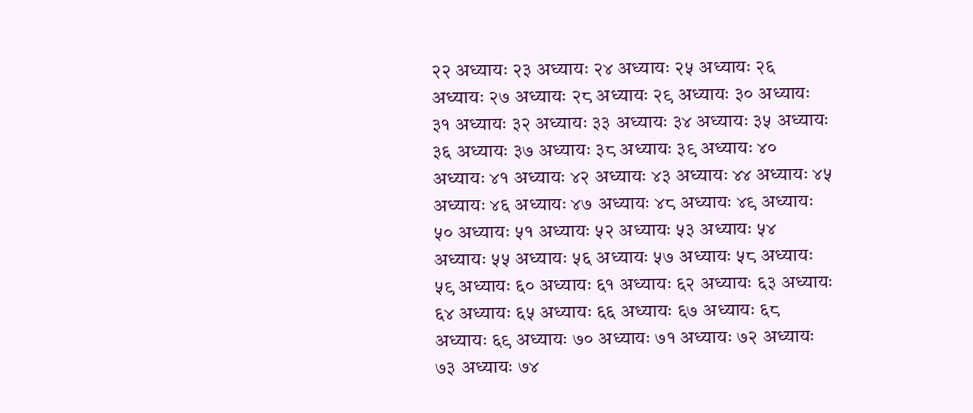२२ अध्यायः २३ अध्यायः २४ अध्यायः २५ अध्यायः २६ अध्यायः २७ अध्यायः २८ अध्यायः २९ अध्यायः ३० अध्यायः ३१ अध्यायः ३२ अध्यायः ३३ अध्यायः ३४ अध्यायः ३५ अध्यायः ३६ अध्यायः ३७ अध्यायः ३८ अध्यायः ३९ अध्यायः ४० अध्यायः ४१ अध्यायः ४२ अध्यायः ४३ अध्यायः ४४ अध्यायः ४५ अध्यायः ४६ अध्यायः ४७ अध्यायः ४८ अध्यायः ४९ अध्यायः ५० अध्यायः ५१ अध्यायः ५२ अध्यायः ५३ अध्यायः ५४ अध्यायः ५५ अध्यायः ५६ अध्यायः ५७ अध्यायः ५८ अध्यायः ५९ अध्यायः ६० अध्यायः ६१ अध्यायः ६२ अध्यायः ६३ अध्यायः ६४ अध्यायः ६५ अध्यायः ६६ अध्यायः ६७ अध्यायः ६८ अध्यायः ६९ अध्यायः ७० अध्यायः ७१ अध्यायः ७२ अध्यायः ७३ अध्यायः ७४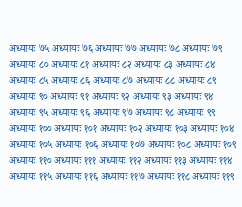अध्यायः ७५ अध्यायः ७६ अध्यायः ७७ अध्यायः ७८ अध्यायः ७९ अध्यायः ८० अध्यायः ८१ अध्यायः ८२ अध्यायः ८३ अध्यायः ८४ अध्यायः ८५ अध्यायः ८६ अध्यायः ८७ अध्यायः ८८ अध्यायः ८९ अध्यायः ९० अध्यायः ९१ अध्यायः ९२ अध्यायः ९३ अध्यायः ९४ अध्यायः ९५ अध्यायः ९६ अध्यायः ९७ अध्यायः ९८ अध्यायः ९९ अध्यायः १०० अध्यायः १०१ अध्यायः १०२ अध्यायः १०३ अध्यायः १०४ अध्यायः १०५ अध्यायः १०६ अध्यायः १०७ अध्यायः १०८ अध्यायः १०९ अध्यायः ११० अध्यायः १११ अध्यायः ११२ अध्यायः ११३ अध्यायः ११४ अध्यायः ११५ अध्यायः ११६ अध्यायः ११७ अध्यायः ११८ अध्यायः ११९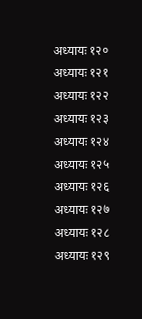अध्यायः १२० अध्यायः १२१ अध्यायः १२२ अध्यायः १२३ अध्यायः १२४ अध्यायः १२५ अध्यायः १२६ अध्यायः १२७ अध्यायः १२८ अध्यायः १२९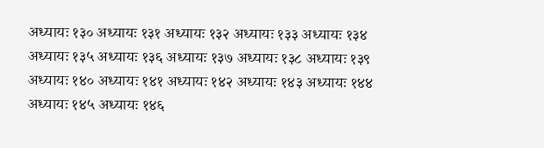अध्यायः १३० अध्यायः १३१ अध्यायः १३२ अध्यायः १३३ अध्यायः १३४ अध्यायः १३५ अध्यायः १३६ अध्यायः १३७ अध्यायः १३८ अध्यायः १३९ अध्यायः १४० अध्यायः १४१ अध्यायः १४२ अध्यायः १४३ अध्यायः १४४ अध्यायः १४५ अध्यायः १४६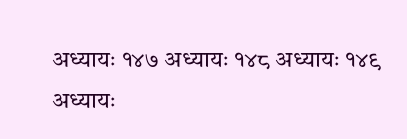अध्यायः १४७ अध्यायः १४८ अध्यायः १४९ अध्यायः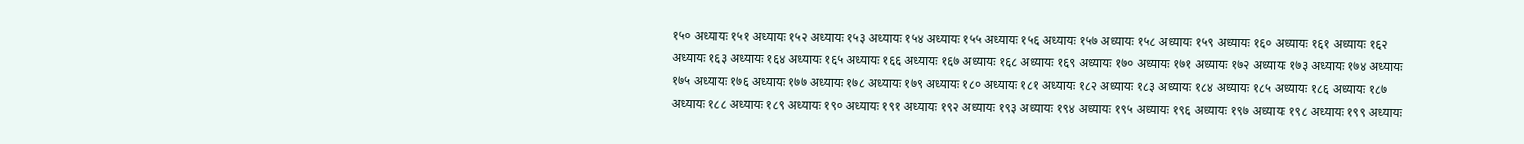१५० अध्यायः १५१ अध्यायः १५२ अध्यायः १५३ अध्यायः १५४ अध्यायः १५५ अध्यायः १५६ अध्यायः १५७ अध्यायः १५८ अध्यायः १५९ अध्यायः १६० अध्यायः १६१ अध्यायः १६२ अध्यायः १६३ अध्यायः १६४ अध्यायः १६५ अध्यायः १६६ अध्यायः १६७ अध्यायः १६८ अध्यायः १६९ अध्यायः १७० अध्यायः १७१ अध्यायः १७२ अध्यायः १७३ अध्यायः १७४ अध्यायः १७५ अध्यायः १७६ अध्यायः १७७ अध्यायः १७८ अध्यायः १७९ अध्यायः १८० अध्यायः १८१ अध्यायः १८२ अध्यायः १८३ अध्यायः १८४ अध्यायः १८५ अध्यायः १८६ अध्यायः १८७ अध्यायः १८८ अध्यायः १८९ अध्यायः १९० अध्यायः १९१ अध्यायः १९२ अध्यायः १९३ अध्यायः १९४ अध्यायः १९५ अध्यायः १९६ अध्यायः १९७ अध्यायः १९८ अध्यायः १९९ अध्यायः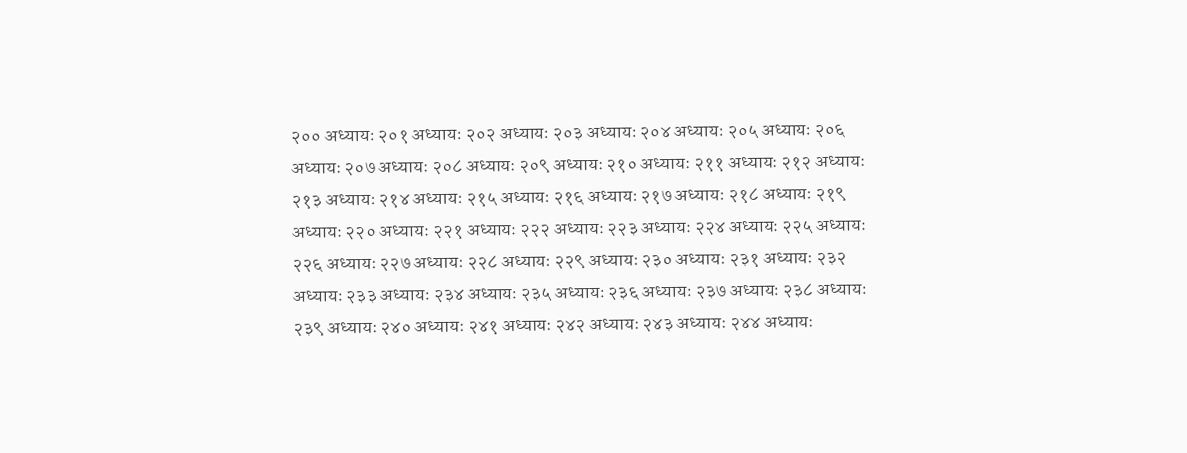२०० अध्यायः २०१ अध्यायः २०२ अध्यायः २०३ अध्यायः २०४ अध्यायः २०५ अध्यायः २०६ अध्यायः २०७ अध्यायः २०८ अध्यायः २०९ अध्यायः २१० अध्यायः २११ अध्यायः २१२ अध्यायः २१३ अध्यायः २१४ अध्यायः २१५ अध्यायः २१६ अध्यायः २१७ अध्यायः २१८ अध्यायः २१९ अध्यायः २२० अध्यायः २२१ अध्यायः २२२ अध्यायः २२३ अध्यायः २२४ अध्यायः २२५ अध्यायः २२६ अध्यायः २२७ अध्यायः २२८ अध्यायः २२९ अध्यायः २३० अध्यायः २३१ अध्यायः २३२ अध्यायः २३३ अध्यायः २३४ अध्यायः २३५ अध्यायः २३६ अध्यायः २३७ अध्यायः २३८ अध्यायः २३९ अध्यायः २४० अध्यायः २४१ अध्यायः २४२ अध्यायः २४३ अध्यायः २४४ अध्यायः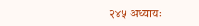२४५ अध्यायः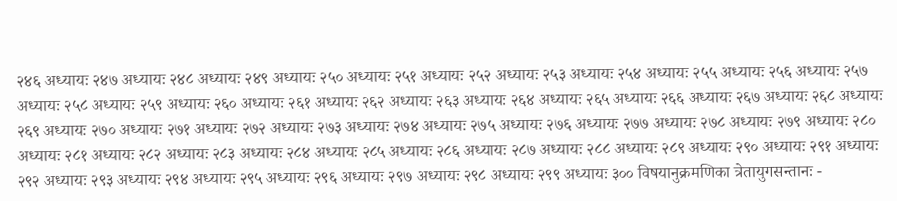२४६ अध्यायः २४७ अध्यायः २४८ अध्यायः २४९ अध्यायः २५० अध्यायः २५१ अध्यायः २५२ अध्यायः २५३ अध्यायः २५४ अध्यायः २५५ अध्यायः २५६ अध्यायः २५७ अध्यायः २५८ अध्यायः २५९ अध्यायः २६० अध्यायः २६१ अध्यायः २६२ अध्यायः २६३ अध्यायः २६४ अध्यायः २६५ अध्यायः २६६ अध्यायः २६७ अध्यायः २६८ अध्यायः २६९ अध्यायः २७० अध्यायः २७१ अध्यायः २७२ अध्यायः २७३ अध्यायः २७४ अध्यायः २७५ अध्यायः २७६ अध्यायः २७७ अध्यायः २७८ अध्यायः २७९ अध्यायः २८० अध्यायः २८१ अध्यायः २८२ अध्यायः २८३ अध्यायः २८४ अध्यायः २८५ अध्यायः २८६ अध्यायः २८७ अध्यायः २८८ अध्यायः २८९ अध्यायः २९० अध्यायः २९१ अध्यायः २९२ अध्यायः २९३ अध्यायः २९४ अध्यायः २९५ अध्यायः २९६ अध्यायः २९७ अध्यायः २९८ अध्यायः २९९ अध्यायः ३०० विषयानुक्रमणिका त्रेतायुगसन्तानः -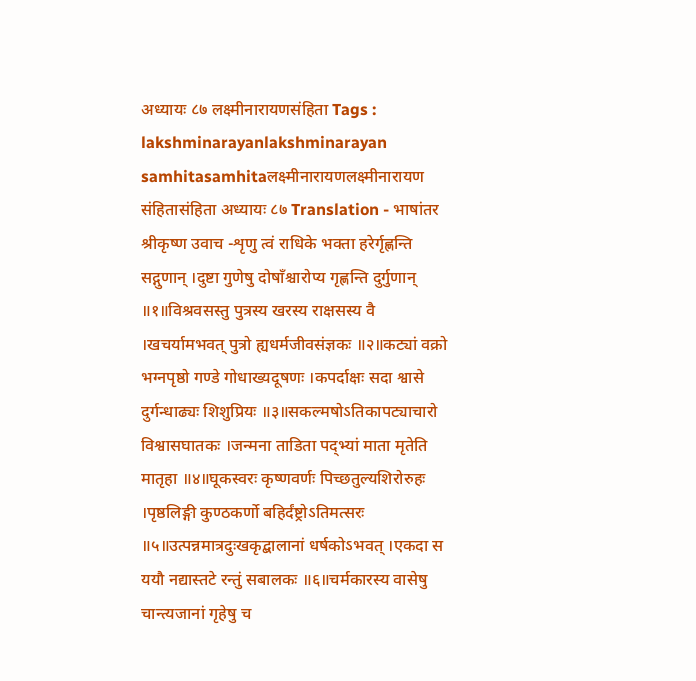अध्यायः ८७ लक्ष्मीनारायणसंहिता Tags : lakshminarayanlakshminarayan samhitasamhitaलक्ष्मीनारायणलक्ष्मीनारायण संहितासंहिता अध्यायः ८७ Translation - भाषांतर श्रीकृष्ण उवाच -शृणु त्वं राधिके भक्ता हरेर्गृह्णन्ति सद्गुणान् ।दुष्टा गुणेषु दोषाँश्चारोप्य गृह्णन्ति दुर्गुणान् ॥१॥विश्रवसस्तु पुत्रस्य खरस्य राक्षसस्य वै ।खचर्यामभवत् पुत्रो ह्यधर्मजीवसंज्ञकः ॥२॥कट्यां वक्रो भग्नपृष्ठो गण्डे गोधाख्यदूषणः ।कपर्दाक्षः सदा श्वासे दुर्गन्धाढ्यः शिशुप्रियः ॥३॥सकल्मषोऽतिकापट्याचारो विश्वासघातकः ।जन्मना ताडिता पद्भ्यां माता मृतेति मातृहा ॥४॥घूकस्वरः कृष्णवर्णः पिच्छतुल्यशिरोरुहः ।पृष्ठलिङ्गी कुण्ठकर्णो बहिर्दंष्ट्रोऽतिमत्सरः ॥५॥उत्पन्नमात्रदुःखकृद्बालानां धर्षकोऽभवत् ।एकदा स ययौ नद्यास्तटे रन्तुं सबालकः ॥६॥चर्मकारस्य वासेषु चान्त्यजानां गृहेषु च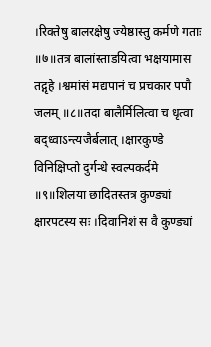।रिक्तेषु बालरक्षेषु ज्येष्ठास्तु कर्मणे गताः ॥७॥तत्र बालांस्ताडयित्वा भक्षयामास तद्गृहे ।श्वमांसं मद्यपानं च प्रचकार पपौ जलम् ॥८॥तदा बालैर्मिलित्वा च धृत्वा बद्ध्वाऽन्त्यजैर्बलात् ।क्षारकुण्डे विनिक्षिप्तो दुर्गन्धे स्वल्पकर्दमे ॥९॥शिलया छादितस्तत्र कुण्ड्यां क्षारपटस्य सः ।दिवानिशं स वै कुण्ड्यां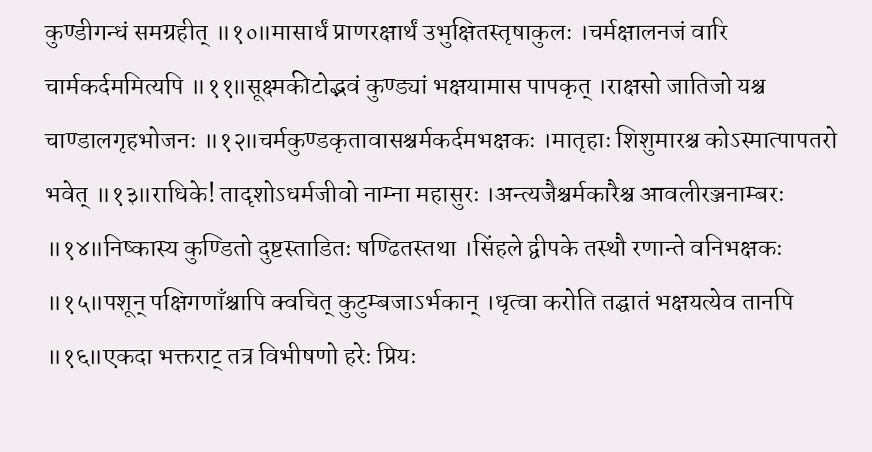कुण्डीगन्धं समग्रहीत् ॥१०॥मासार्धं प्राणरक्षार्थं उभुक्षितस्तृषाकुलः ।चर्मक्षालनजं वारि चार्मकर्दममित्यपि ॥११॥सूक्ष्मकीटोद्भवं कुण्ड्यां भक्षयामास पापकृत् ।राक्षसो जातिजो यश्च चाण्डालगृहभोजनः ॥१२॥चर्मकुण्डकृतावासश्चर्मकर्दमभक्षकः ।मातृहाः शिशुमारश्च कोऽस्मात्पापतरो भवेत् ॥१३॥राधिके! तादृशोऽधर्मजीवो नाम्ना महासुरः ।अन्त्यजैश्चर्मकारैश्च आवलीरञ्जनाम्बरः ॥१४॥निष्कास्य कुण्डितो दुष्टस्ताडितः षण्ढितस्तथा ।सिंहले द्वीपके तस्थौ रणान्ते वनिभक्षकः ॥१५॥पशून् पक्षिगणाँश्चापि क्वचित् कुटुम्बजाऽर्भकान् ।धृत्वा करोति तद्घातं भक्षयत्येव तानपि ॥१६॥एकदा भक्तराट् तत्र विभीषणो हरेः प्रियः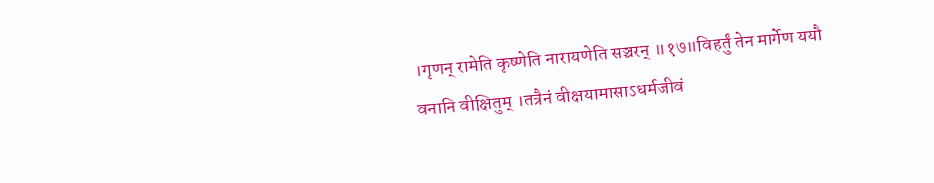।गृणन् रामेति कृष्णेति नारायणेति सञ्चरन् ॥१७॥विहर्तुं तेन मार्गेण ययौ वनानि वीक्षितुम् ।तत्रैनं वीक्षयामासाऽधर्मजीवं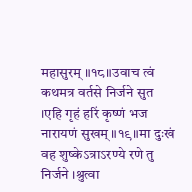महासुरम् ॥१८॥उवाच त्वं कथमत्र वर्तसे निर्जने सुत ।एहि गृहं हरिं कृष्णं भज नारायणं सुखम् ॥१९॥मा दुःखं वह शुष्केऽत्राऽरण्ये रणे तु निर्जने ।श्रुत्वा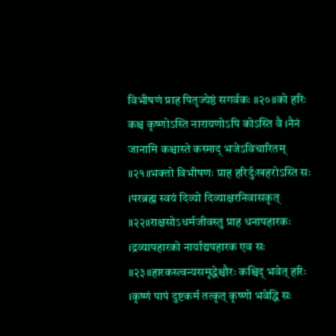विभीषणं प्राह पितृज्येष्ठं सगर्वकः ॥२०॥को हरिः कश्च कृष्णोऽस्ति नारायणोऽपि कोऽस्ति वै ।नैनं जानामि कश्चास्ते कस्माद् भजेऽविचारितम् ॥२१॥भक्तो विभीषणः प्राह हरिर्दुःखहरोऽस्ति सः ।परब्रह्म स्वयं दिव्यो दिव्याक्षरनिवासकृत् ॥२२॥राक्षसोऽधर्मजीवस्तु प्राह धनापहारकः ।द्रव्यापहारको नार्याद्यपहारक एव सः ॥२३॥हारकस्त्वन्यसमृद्धेश्चौरः कश्चिद् भवेत् हरिः ।कृष्णं पापं दुष्टकर्म तत्कृत् कृष्णो भवेद्धि सः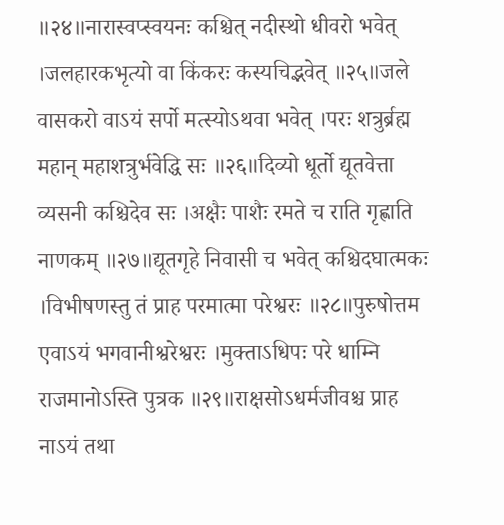॥२४॥नारास्वप्स्वयनः कश्चित् नदीस्थो धीवरो भवेत् ।जलहारकभृत्यो वा किंकरः कस्यचिद्भवेत् ॥२५॥जले वासकरो वाऽयं सर्पो मत्स्योऽथवा भवेत् ।परः शत्रुर्ब्रह्म महान् महाशत्रुर्भवेद्धि सः ॥२६॥दिव्यो धूर्तो द्यूतवेत्ता व्यसनी कश्चिदेव सः ।अक्षैः पाशैः रमते च राति गृह्णाति नाणकम् ॥२७॥द्यूतगृहे निवासी च भवेत् कश्चिदघात्मकः ।विभीषणस्तु तं प्राह परमात्मा परेश्वरः ॥२८॥पुरुषोत्तम एवाऽयं भगवानीश्वरेश्वरः ।मुक्ताऽधिपः परे धाम्नि राजमानोऽस्ति पुत्रक ॥२९॥राक्षसोऽधर्मजीवश्च प्राह नाऽयं तथा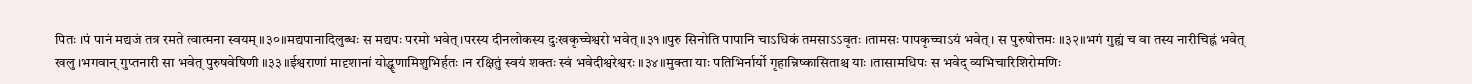पितः ।पं पानं मद्यजं तत्र रमते त्वात्मना स्वयम् ॥३०॥मद्यपानादिलुब्धः स मद्यपः परमो भवेत् ।परस्य दीनलोकस्य दुःखकृच्चेश्वरो भवेत् ॥३१॥पुरु सिनोति पापानि चाऽधिकं तमसाऽऽवृतः ।तामसः पापकृच्चाऽयं भवेत्। स पुरुषोत्तमः ॥३२॥भगं गुह्यं च वा तस्य नारीचिह्नं भवेत् खलु ।भगवान् गुप्तनारी सा भवेत् पुरुषवेषिणी ॥३३॥ईश्वराणां मादृशानां योद्धॄणामिशुभिर्हतः ।न रक्षितुं स्वयं शक्तः स्वं भवेदीश्वरेश्वरः ॥३४॥मुक्ता याः पतिभिर्नार्यो गृहान्निष्कासिताश्च याः ।तासामधिपः स भवेद् व्यभिचारिशिरोमणिः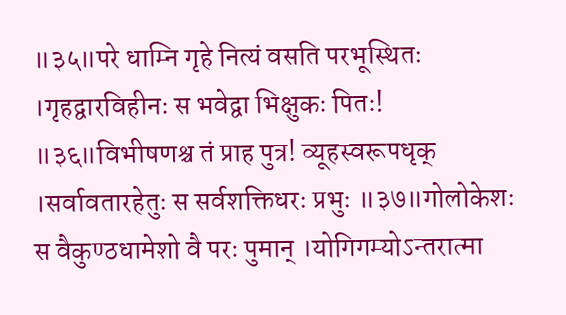॥३५॥परे धाम्नि गृहे नित्यं वसति परभूस्थितः ।गृहद्वारविहीनः स भवेद्वा भिक्षुकः पितः! ॥३६॥विभीषणश्च तं प्राह पुत्र! व्यूहस्वरूपधृक् ।सर्वावतारहेतुः स सर्वशक्तिधरः प्रभुः ॥३७॥गोलोकेशः स वैकुण्ठधामेशो वै परः पुमान् ।योगिगम्योऽन्तरात्मा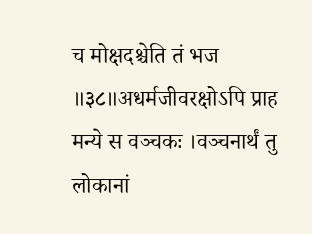च मोक्षदश्चेति तं भज ॥३८॥अधर्मजीवरक्षोऽपि प्राह मन्ये स वञ्चकः ।वञ्चनार्थं तु लोकानां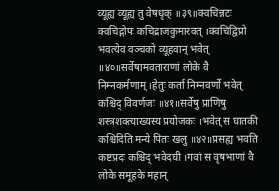व्यूह्य व्यूह्य तु वेषधृक् ॥३९॥क्वचिन्नटः क्वचिद्गोपः कचिद्राजकुमारवत् ।क्वचिद्विप्रो भवत्येव वञ्चको व्यूहवान् भवेत् ॥४०॥सर्वेषामवताराणां लोके वै निम्नकर्मणाम् ।हेतुः कर्ता निम्नवर्णो भवेत् कश्चिद् विवर्णजः ॥४१॥सर्वेषु प्राणिषु शस्त्रशक्त्याख्यस्य प्रयोजकः ।भवेत् स घातकी कश्चिदिति मन्ये पितः खलु ॥४२॥प्रसह्य भवति कष्टप्रदः कश्चिद् भवेदघी ।गवां स वृषभाणां वै लोके समूहके महान्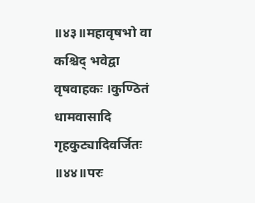॥४३॥महावृषभो वा कश्चिद् भवेद्वा वृषवाहकः ।कुण्ठितं धामवासादि गृहकुट्यादिवर्जितः ॥४४॥परः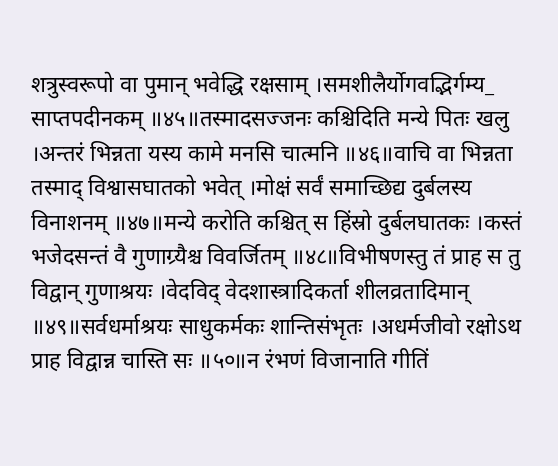शत्रुस्वरूपो वा पुमान् भवेद्धि रक्षसाम् ।समशीलैर्योगवद्भिर्गम्य_ साप्तपदीनकम् ॥४५॥तस्मादसज्जनः कश्चिदिति मन्ये पितः खलु ।अन्तरं भिन्नता यस्य कामे मनसि चात्मनि ॥४६॥वाचि वा भिन्नता तस्माद् विश्वासघातको भवेत् ।मोक्षं सर्वं समाच्छिद्य दुर्बलस्य विनाशनम् ॥४७॥मन्ये करोति कश्चित् स हिंस्रो दुर्बलघातकः ।कस्तं भजेदसन्तं वै गुणाग्र्यैश्च विवर्जितम् ॥४८॥विभीषणस्तु तं प्राह स तु विद्वान् गुणाश्रयः ।वेदविद् वेदशास्त्रादिकर्ता शीलव्रतादिमान् ॥४९॥सर्वधर्माश्रयः साधुकर्मकः शान्तिसंभृतः ।अधर्मजीवो रक्षोऽथ प्राह विद्वान्न चास्ति सः ॥५०॥न रंभणं विजानाति गीतिं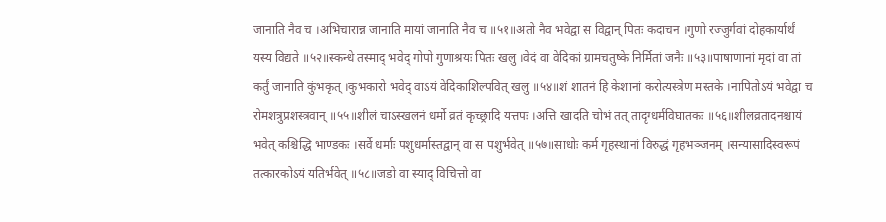जानाति नैव च ।अभिचारान्न जानाति मायां जानाति नैव च ॥५१॥अतो नैव भवेद्वा स विद्वान् पितः कदाचन ।गुणो रज्जुर्गवां दोहकार्यार्थं यस्य विद्यते ॥५२॥स्कन्धे तस्माद् भवेद् गोपो गुणाश्रयः पितः खलु ।वेदं वा वेदिकां ग्रामचतुष्के निर्मितां जनैः ॥५३॥पाषाणानां मृदां वा तां कर्तुं जानाति कुंभकृत् ।कुभकारो भवेद् वाऽयं वेदिकाशिल्पवित् खलु ॥५४॥शं शातनं हि केशानां करोत्यस्त्रेण मस्तके ।नापितोऽयं भवेद्वा च रोमशत्रुप्रशस्त्रवान् ॥५५॥शीलं चाऽस्खलनं धर्मो व्रतं कृच्छ्रादि यत्तपः ।अत्ति खादति चोभं तत् तादृग्धर्मविघातकः ॥५६॥शीलव्रतादनश्चायं भवेत् कश्चिद्धि भाण्डकः ।सर्वे धर्माः पशुधर्मास्तद्वान् वा स पशुर्भवेत् ॥५७॥साधोः कर्म गृहस्थानां विरुद्धं गृहभञ्जनम् ।सन्यासादिस्वरूपं तत्कारकोऽयं यतिर्भवेत् ॥५८॥जडो वा स्याद् विचित्तो वा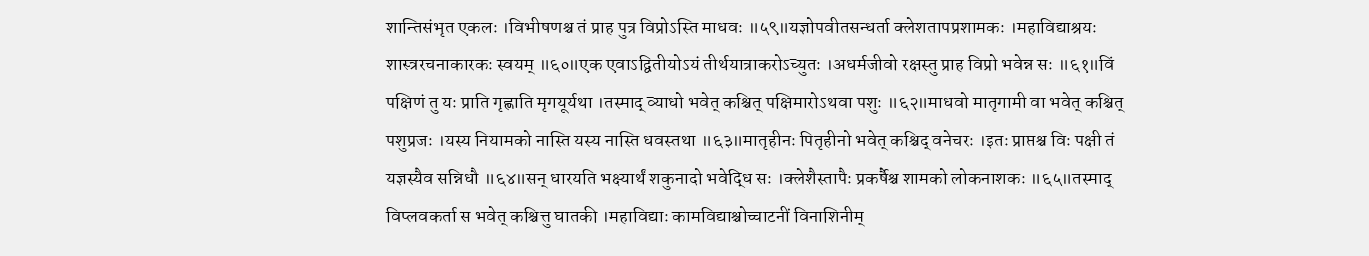शान्तिसंभृत एकलः ।विभीषणश्च तं प्राह पुत्र विप्रोऽस्ति माधवः ॥५९॥यज्ञोपवीतसन्धर्ता क्लेशतापप्रशामकः ।महाविद्याश्रयः शास्त्ररचनाकारकः स्वयम् ॥६०॥एक एवाऽद्वितीयोऽयं तीर्थयात्राकरोऽच्युतः ।अधर्मजीवो रक्षस्तु प्राह विप्रो भवेन्न सः ॥६१॥विं पक्षिणं तु यः प्राति गृह्णाति मृगयूर्यथा ।तस्माद् व्याधो भवेत् कश्चित् पक्षिमारोऽथवा पशुः ॥६२॥माधवो मातृगामी वा भवेत् कश्चित् पशुप्रजः ।यस्य नियामको नास्ति यस्य नास्ति धवस्तथा ॥६३॥मातृहीनः पितृहीनो भवेत् कश्चिद् वनेचरः ।इतः प्राप्तश्च विः पक्षी तं यज्ञस्यैव सन्निधौ ॥६४॥सन् धारयति भक्ष्यार्थं शकुनादो भवेद्धि सः ।क्लेशैस्तापैः प्रकर्षैश्च शामको लोकनाशकः ॥६५॥तस्माद् विप्लवकर्ता स भवेत् कश्चित्तु घातकी ।महाविद्याः कामविद्याश्चोच्चाटनीं विनाशिनीम्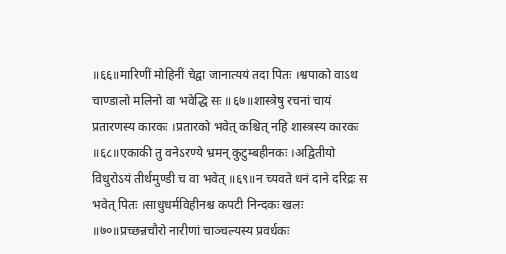॥६६॥मारिणीं मोहिनीं चेद्वा जानात्ययं तदा पितः ।श्वपाको वाऽथ चाण्डालो मलिनो वा भवेद्धि सः ॥६७॥शास्त्रेषु रचनां चायं प्रतारणस्य कारकः ।प्रतारको भवेत् कश्चित् नहि शास्त्रस्य कारकः ॥६८॥एकाकी तु वनेऽरण्ये भ्रमन् कुटुम्बहीनकः ।अद्वितीयो विधुरोऽयं तीर्थमुण्डी च वा भवेत् ॥६९॥न च्यवते धनं दाने दरिद्रः स भवेत् पितः ।साधुधर्मविहीनश्च कपटी निन्दकः खलः ॥७०॥प्रच्छन्नचौरो नारीणां चाञ्चल्यस्य प्रवर्धकः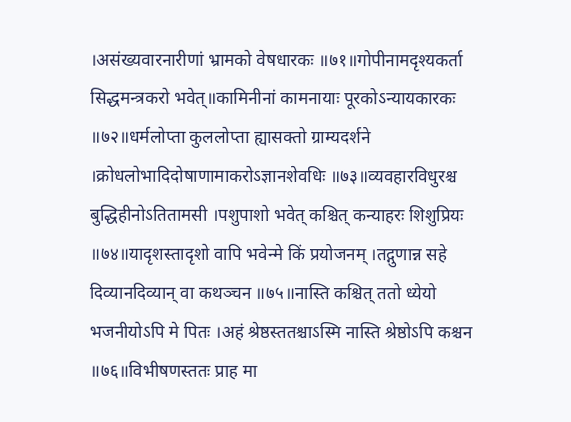।असंख्यवारनारीणां भ्रामको वेषधारकः ॥७१॥गोपीनामदृश्यकर्ता सिद्धमन्त्रकरो भवेत्॥कामिनीनां कामनायाः पूरकोऽन्यायकारकः ॥७२॥धर्मलोप्ता कुललोप्ता ह्यासक्तो ग्राम्यदर्शने ।क्रोधलोभादिदोषाणामाकरोऽज्ञानशेवधिः ॥७३॥व्यवहारविधुरश्च बुद्धिहीनोऽतितामसी ।पशुपाशो भवेत् कश्चित् कन्याहरः शिशुप्रियः ॥७४॥यादृशस्तादृशो वापि भवेन्मे किं प्रयोजनम् ।तद्गुणान्न सहे दिव्यानदिव्यान् वा कथञ्चन ॥७५॥नास्ति कश्चित् ततो ध्येयो भजनीयोऽपि मे पितः ।अहं श्रेष्ठस्ततश्चाऽस्मि नास्ति श्रेष्ठोऽपि कश्चन ॥७६॥विभीषणस्ततः प्राह मा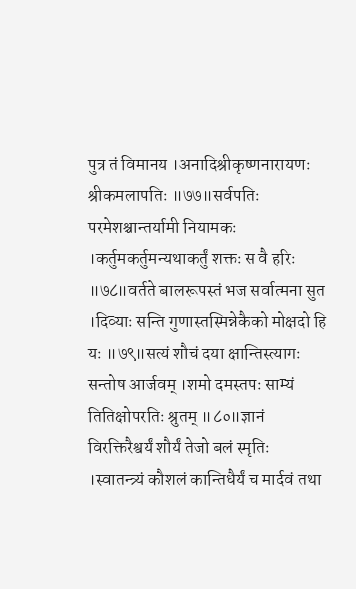पुत्र तं विमानय ।अनादिश्रीकृष्णनारायणः श्रीकमलापतिः ॥७७॥सर्वपतिः परमेशश्चान्तर्यामी नियामकः ।कर्तुमकर्तुमन्यथाकर्तुं शक्तः स वै हरिः ॥७८॥वर्तते बालरूपस्तं भज सर्वात्मना सुत ।दिव्याः सन्ति गुणास्तस्मिन्नेकैको मोक्षदो हि यः ॥७९॥सत्यं शौचं दया क्षान्तिस्त्यागः सन्तोष आर्जवम् ।शमो दमस्तपः साम्यं तितिक्षोपरतिः श्रुतम् ॥८०॥ज्ञानं विरक्तिरैश्वर्यं शौर्यं तेजो बलं स्मृतिः ।स्वातन्त्र्यं कौशलं कान्तिधैर्यं च मार्दवं तथा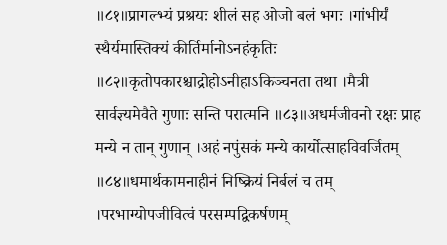॥८१॥प्रागल्भ्यं प्रश्रयः शीलं सह ओजो बलं भगः ।गांभीर्यं स्थैर्यमास्तिक्यं कीर्तिर्मानोऽनहंकृतिः ॥८२॥कृतोपकारश्चाद्रोहोऽनीहाऽकिञ्चनता तथा ।मैत्री सार्वज्ञ्यमेवैते गुणाः सन्ति परात्मनि ॥८३॥अधर्मजीवनो रक्षः प्राह मन्ये न तान् गुणान् ।अहं नपुंसकं मन्ये कार्योत्साहविवर्जितम् ॥८४॥धमार्थकामनाहीनं निष्क्रियं निर्बलं च तम् ।परभाग्योपजीवित्वं परसम्पद्विकर्षणम्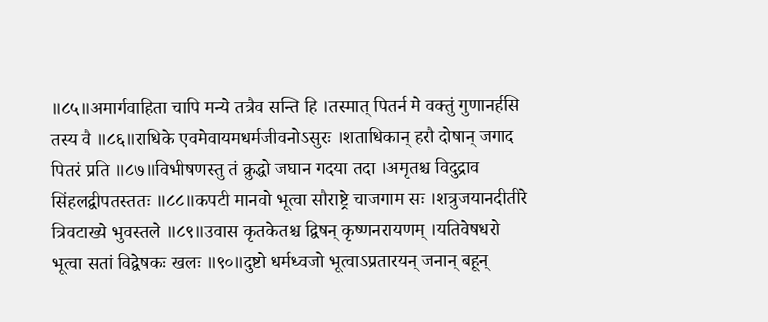॥८५॥अमार्गवाहिता चापि मन्ये तत्रैव सन्ति हि ।तस्मात् पितर्न मे वक्तुं गुणानर्हसि तस्य वै ॥८६॥राधिके एवमेवायमधर्मजीवनोऽसुरः ।शताधिकान् हरौ दोषान् जगाद पितरं प्रति ॥८७॥विभीषणस्तु तं क्रुद्धो जघान गदया तदा ।अमृतश्च विदुद्राव सिंहलद्वीपतस्ततः ॥८८॥कपटी मानवो भूत्वा सौराष्ट्रे चाजगाम सः ।शत्रुजयानदीतीरे त्रिवटाख्ये भुवस्तले ॥८९॥उवास कृतकेतश्च द्विषन् कृष्णनरायणम् ।यतिवेषधरो भूत्वा सतां विद्वेषकः खलः ॥९०॥दुष्टो धर्मध्वजो भूत्वाऽप्रतारयन् जनान् बहून्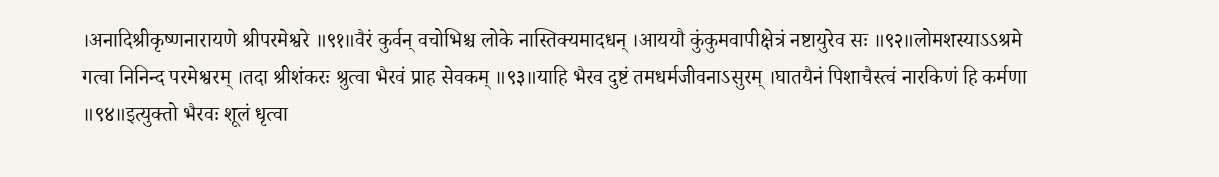।अनादिश्रीकृष्णनारायणे श्रीपरमेश्वरे ॥९१॥वैरं कुर्वन् वचोभिश्च लोके नास्तिक्यमादधन् ।आययौ कुंकुमवापीक्षेत्रं नष्टायुरेव सः ॥९२॥लोमशस्याऽऽश्रमे गत्वा निनिन्द परमेश्वरम् ।तदा श्रीशंकरः श्रुत्वा भैरवं प्राह सेवकम् ॥९३॥याहि भैरव दुष्टं तमधर्मजीवनाऽसुरम् ।घातयैनं पिशाचैस्त्वं नारकिणं हि कर्मणा ॥९४॥इत्युक्तो भैरवः शूलं धृत्वा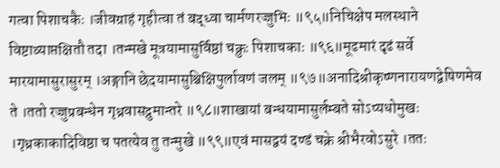गत्वा पिशाचकैः ।जीवग्राहं गृहीत्वा तं बद्ध्वा चार्मणरज्जुभिः ॥९५॥निचिक्षेप मलस्थाने विष्टाव्याप्तक्षितौ तदा ।तन्मखे मूत्रयामासुर्विष्ठां चक्रुः पिशाचकाः ॥९६॥मूढमारं दृढं सर्वे मारयामासुरासुरम् ।अङ्गानि छेदयामासुश्चिक्षिपुर्लावणं जलम् ॥९७॥अनादिश्रीकृष्णनारायणद्वेषिणमेव ते ।ततो रज्जुप्रबन्धेन गृध्रवासद्रुमान्तरे ॥९८॥शाखायां बन्धयामासुर्लम्बते सोऽप्यधोमुखः ।गृध्रकाकादिविष्ठा च पतत्येव तु तन्मुखे ॥९९॥एवं मासद्वयं दण्डं चक्रे श्रीभैरवोऽसुरे ।ततः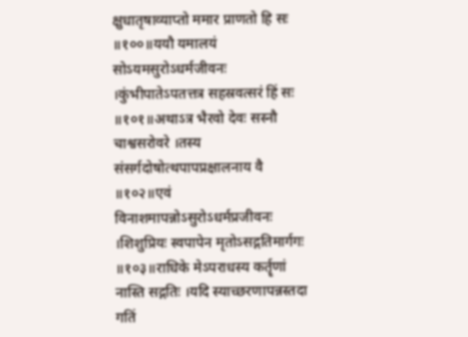क्षुधातृषाव्याप्तो ममार प्राणतो हि सः ॥१००॥ययौ यमालयं सोऽयमसुरोऽधर्मजीवनः ।कुंभीपातेऽपतत्तत्र सहस्रवत्सरं हिं सः ॥१०१॥अथाऽत्र भैरवो देवः सस्नौ चाश्वसरोवरे ।तस्य संसर्गदोषोत्थपापप्रक्षालनाय वै ॥१०२॥एवं विनाशमापन्नोऽसुरोऽधर्मप्रजीवनः ।शिशुप्रियः स्वपापेन मृतोऽसद्गतिमार्गगः ॥१०३॥राधिके मेऽपराधस्य कर्तॄणां नास्ति सद्गतिः ।यदि स्याच्छरणापन्नस्तदा गतिं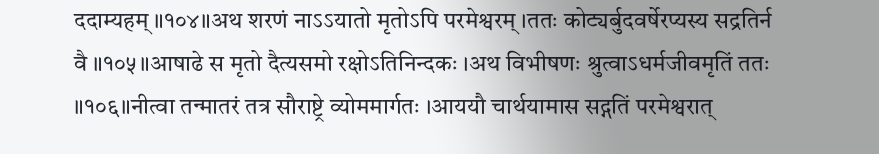ददाम्यहम् ॥१०४॥अथ शरणं नाऽऽयातो मृतोऽपि परमेश्वरम् ।ततः कोट्यर्बुदवर्षेरप्यस्य सद्रतिर्न वै ॥१०५॥आषाढे स मृतो दैत्यसमो रक्षोऽतिनिन्दकः ।अथ विभीषणः श्रुत्वाऽधर्मजीवमृतिं ततः ॥१०६॥नीत्वा तन्मातरं तत्र सौराष्ट्रे व्योममार्गतः ।आययौ चार्थयामास सद्गतिं परमेश्वरात्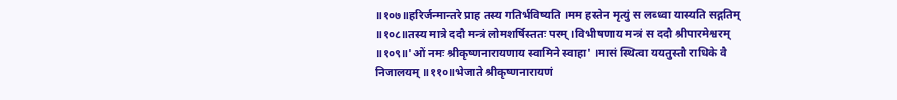॥१०७॥हरिर्जन्मान्तरे प्राह तस्य गतिर्भविष्यति ।मम हस्तेन मृत्युं स लब्ध्वा यास्यति सद्गतिम् ॥१०८॥तस्य मात्रे ददौ मन्त्रं लोमशर्षिस्ततः परम् ।विभीषणाय मन्त्रं स ददौ श्रीपारमेश्वरम् ॥१०९॥'ओं नमः श्रीकृष्णनारायणाय स्वामिने स्वाहा' ।मासं स्थित्वा ययतुस्तौ राधिके वै निजालयम् ॥११०॥भेजाते श्रीकृष्णनारायणं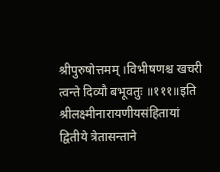श्रीपुरुषोत्तमम् ।विभीषणश्च खचरी त्वन्ते दिव्यौ बभूवतुः ॥१११॥इति श्रीलक्ष्मीनारायणीयसंहितायां द्वितीये त्रेतासन्ताने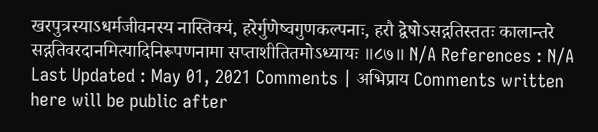खरपुत्रस्याऽधर्मजीवनस्य नास्तिक्यं, हरेर्गुणेष्वगुणकल्पनाः, हरौ द्वेषोऽसद्गतिस्ततः कालान्तरे सद्गतिवरदानमित्यादिनिरूपणनामा सप्ताशीतितमोऽध्यायः ॥८७॥ N/A References : N/A Last Updated : May 01, 2021 Comments | अभिप्राय Comments written here will be public after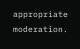appropriate moderation.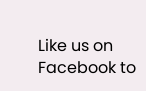Like us on Facebook to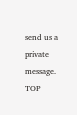send us a private message. TOP